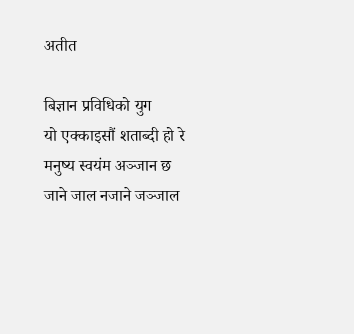अतीत

बिज्ञान प्रविधिको युग
यो एक्काइसौं शताब्दी हो रे
मनुष्य स्वयंम अञ्जान छ
जाने जाल नजाने जञ्जाल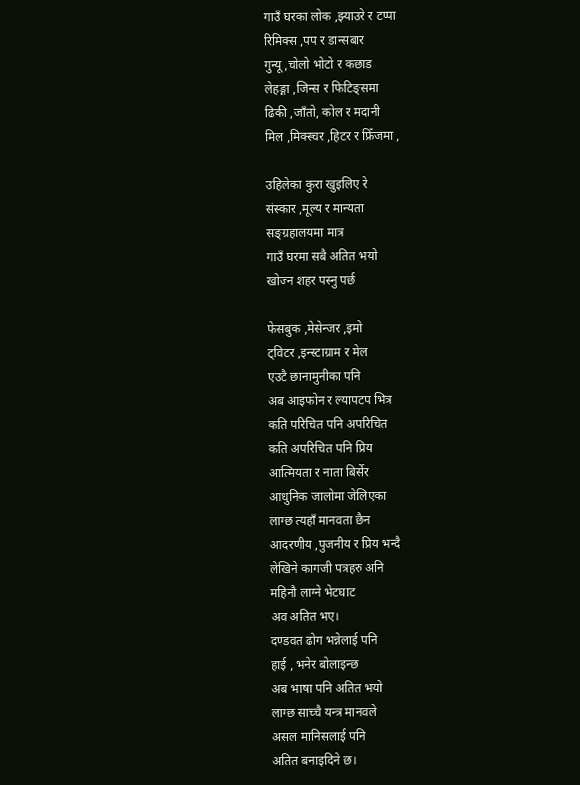गाउँ घरका लोक ,झ्याउरे र टप्पा
रिमिक्स ,पप र डान्सबार
गुन्यू ,चोलो भोटो र कछाड
लेहङ्गा ,जिन्स र फिटिङ्समा
ढिकी ,जाँतो, कोल र मदानी
मिल ,मिक्स्चर ,हिटर र फ्रिँजमा ,

उहिलेका कुरा खुइलिए रे
संस्कार ,मूल्य र मान्यता
सङ्ग्रहालयमा मात्र
गाउँ घरमा सबै अतित भयो
खोज्न शहर पस्नु पर्छ

फेसबुक ,मेसेन्जर ,इमो
ट्विटर ,इन्स्टाग्राम र मेल
एउटै छानामुनीका पनि
अब आइफोन र ल्यापटप भित्र
कति परिचित पनि अपरिचित
कति अपरिचित पनि प्रिय
आत्मियता र नाता बिर्सेर
आधुनिक जालोमा जेलिएका
लाग्छ त्यहाँ मानवता छैन
आदरणीय ,पुजनीय र प्रिय भन्दै
लेखिने कागजी पत्रहरु अनि
महिनौ लाग्ने भेटघाट
अव अतित भए।
दण्डवत ढोग भन्नेलाई पनि
हाई , भनेर बोलाइन्छ
अब भाषा पनि अतित भयो
लाग्छ साच्चै यन्त्र मानवले
असल मानिसलाई पनि
अतित बनाइदिने छ।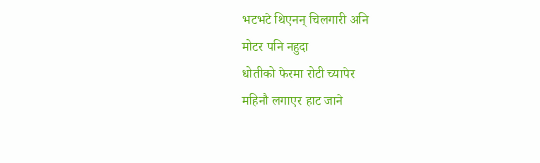भटभटे थिएनन् चिलगारी अनि
मोटर पनि नहुदा
धोतीको फेरमा रोटी च्यापेर
महिनौ लगाएर हाट जाने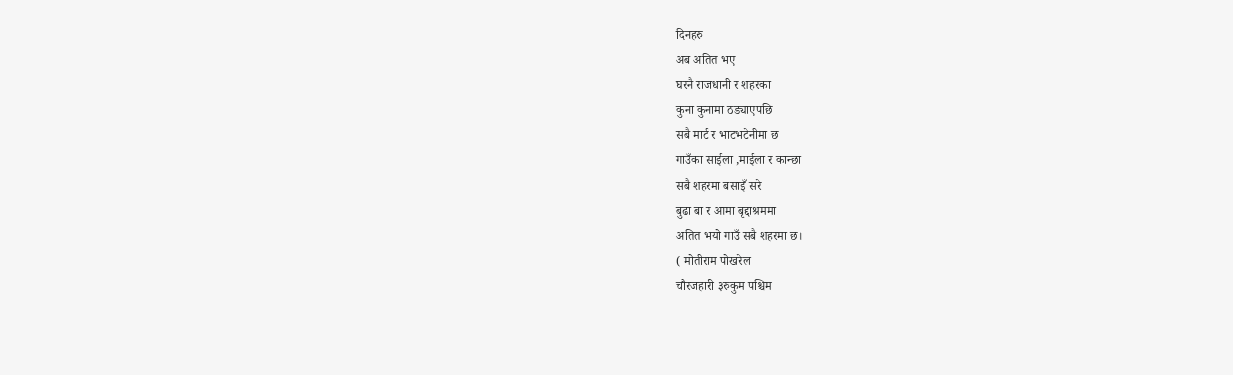दिनहरु
अब अतित भए
घरनै राजधानी र शहरका
कुना कुनामा ठड्याएपछि
सबै मार्ट र भाटभटेनीमा छ
गाउँका साईला ,माईला र कान्छा
सबै शहरमा बसाइँ सरे
बुढा बा र आमा बृद्दाश्रममा
अतित भयो गाउँ सबै शहरमा छ।
( मोतीराम पोखरेल
चौरजहारी ३रुकुम पश्चिम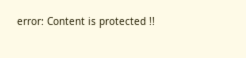error: Content is protected !!